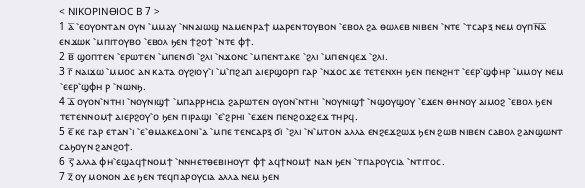< ⲚⲒⲔⲞⲢⲒⲚⲐⲒⲞⲤ Ⲃ 7 >
1 ⲁ̅ ⳿ⲉⲟⲩⲟⲛⲧⲁⲛ ⲟⲩⲛ ⳿ⲙⲙⲁⲩ ⳿ⲛⲛⲁⲓⲱϣ ⲛⲁⲙⲉⲛⲣⲁϯ ⲙⲁⲣⲉⲛⲧⲟⲩⲃⲟⲛ ⳿ⲉⲃⲟⲗ ϩⲁ ⲑⲱⲗⲉⲃ ⲛⲓⲃⲉⲛ ⳿ⲛⲧⲉ ⳿ⲧⲥⲁⲣⲝ ⲛⲉⲙ ⲟⲩⲡⲛ̅ⲁ̅ ⲉⲛϫⲱⲕ ⳿ⲙⲡⲓⲧⲟⲩⲃⲟ ⳿ⲉⲃⲟⲗ ϧⲉⲛ ϯϩⲟϯ ⳿ⲛⲧⲉ ⲫϯ.
2 ⲃ̅ ϣⲟⲡⲧⲉⲛ ⳿ⲉⲣⲱⲧⲉⲛ ⳿ⲙⲡⲉⲛϭⲓ ⳿ϩⲗⲓ ⳿ⲛϫⲟⲛⲥ ⳿ⲙⲡⲉⲛⲧⲁⲕⲉ ⳿ϩⲗⲓ ⳿ⲙⲡⲉⲛϥⲉϫ ⳿ϩⲗⲓ.
3 ⲅ̅ ⲛⲁⲓϫⲱ ⳿ⲙⲙⲟⲥ ⲁⲛ ⲕⲁⲧⲁ ⲟⲩϩⲓⲟⲩ⳿ⲓ ⳿ⲙ⳿ⲡϩⲁⲡ ⲁⲓⲉⲣϣⲟⲣⲡ ⲅⲁⲣ ⳿ⲛϫⲟⲥ ϫⲉ ⲧⲉⲧⲉⲛⲭⲏ ϧⲉⲛ ⲡⲉⲛϩⲏⲧ ⳿ⲉⲉⲣ⳿ϣⲫⲏⲣ ⳿ⲙⲙⲟⲩ ⲛⲉⲙ ⳿ⲉⲉⲣ⳿ϣⲫⲏ ⲣ ⳿ⲛⲱⲛϧ.
4 ⲇ̅ ⲟⲩⲟⲛ⳿ⲛⲧⲏⲓ ⳿ⲛⲟⲩⲛⲓϣϯ ⳿ⲙⲡⲁⲣⲣⲏⲥⲓⲁ ϩⲁⲣⲱⲧⲉⲛ ⲟⲩⲟⲛ⳿ⲛⲧⲏⲓ ⳿ⲛⲟⲩⲛⲓϣϯ ⳿ⲛϣⲟⲩϣⲟⲩ ⳿ⲉϫⲉⲛ ⲑⲏⲛⲟⲩ ⲁⲓⲙⲟϩ ⳿ⲉⲃⲟⲗ ϧⲉⲛ ⲧⲉⲧⲉⲛⲛⲟⲙϯ ⲁⲓⲉⲣϩⲟⲩ⳿ⲟ ϧⲉⲛ ⲡⲓⲣⲁϣⲓ ⳿ⲉ⳿ϩⲣⲏⲓ ⳿ⲉϫⲉⲛ ⲡⲉⲛϩⲟϫϩⲉϫ ⲧⲏⲣϥ.
5 ⲉ̅ ⲕⲉ ⲅⲁⲣ ⲉⲧⲁⲛ⳿ⲓ ⳿ⲉ⳿ⲑⲙⲁⲕⲉⲇⲟⲛⲓ⳿ⲁ ⳿ⲙⲡⲉ ⲧⲉⲛⲥⲁⲣⲝ ϭⲓ ⳿ϩⲗⲓ ⳿ⲛ⳿ⲙⲧⲟⲛ ⲁⲗⲗⲁ ⲉⲛϩⲉϫϩⲱϫ ϧⲉⲛ ϩⲱⲃ ⲛⲓⲃⲉⲛ ⲥⲁⲃⲟⲗ ϩⲁⲛϣⲱⲛⲧ ⲥⲁϧⲟⲩⲛ ϩⲁⲛϩⲟϯ.
6 ⲋ̅ ⲁⲗⲗⲁ ⲫⲏ⳿ⲉϣⲁϥϯⲛⲟⲙϯ ⳿ⲛⲛⲏⲉⲧⲑⲉⲃⲓⲏⲟⲩⲧ ⲫϯ ⲁϥϯⲛⲟⲙϯ ⲛⲁⲛ ϧⲉⲛ ⳿ⲧⲡⲁⲣⲟⲩⲥⲓⲁ ⳿ⲛⲧⲓⲧⲟⲥ.
7 ⲍ̅ ⲟⲩ ⲙⲟⲛⲟⲛ ⲇⲉ ϧⲉⲛ ⲧⲉϥⲡⲁⲣⲟⲩⲥⲓⲁ ⲁⲗⲗⲁ ⲛⲉⲙ ϧⲉⲛ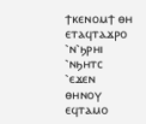ϯⲕⲉⲛⲟⲙϯ ⲑⲏ ⲉⲧⲁϥⲧⲁϫⲣⲟ ⳿ⲛ⳿ϧⲣⲏⲓ ⳿ⲛϧⲏⲧⲥ ⳿ⲉϫⲉⲛ ⲑⲏⲛⲟⲩ ⲉϥⲧⲁⲙⲟ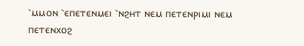⳿ⲙⲙⲟⲛ ⳿ⲉⲡⲉⲧⲉⲛⲙⲉⲓ ⳿ⲛϩⲏⲧ ⲛⲉⲙ ⲡⲉⲧⲉⲛⲣⲓⲙⲓ ⲛⲉⲙ ⲡⲉⲧⲉⲛⲭⲟϩ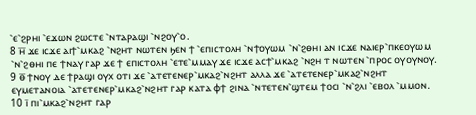⳿ⲉ⳿ϩⲣⲏⲓ ⳿ⲉϫⲱⲛ ϩⲱⲥⲧⲉ ⳿ⲛⲧⲁⲣⲁϣⲓ ⳿ⲛϩⲟⲩ⳿ⲟ.
8 ⲏ̅ ϫⲉ ⲓⲥϫⲉ ⲁⲓϯ⳿ⲙⲕⲁϩ ⳿ⲛϩⲏⲧ ⲛⲱⲧⲉⲛ ϧⲉⲛ ϯ ⳿ⲉⲡⲓⲥⲧⲟⲗⲏ ⳿ⲛϯⲟⲩⲱⲙ ⳿ⲛ⳿ϩⲑⲏⲓ ⲁⲛ ⲓⲥϫⲉ ⲛⲁⲓⲉⲣ⳿ⲡⲕⲉⲟⲩⲱⲙ ⳿ⲛ⳿ϩⲑⲏⲓ ⲡⲉ ϯⲛⲁⲩ ⲅⲁⲣ ϫⲉ ϯ ⲉⲡⲓⲥⲧⲟⲗⲏ ⳿ⲉⲧⲉ⳿ⲙⲙⲁⲩ ϫⲉ ⲓⲥϫⲉ ⲁⲥϯ⳿ⲙⲕⲁϩ ⳿ⲛϩⲏ ⲧ ⲛⲱⲧⲉⲛ ⳿ⲡⲣⲟⲥ ⲟⲩⲟⲩⲛⲟⲩ.
9 ⲑ̅ ϯⲛⲟⲩ ⲇⲉ ϯⲣⲁϣⲓ ⲟⲩⲭ ⲟⲧⲓ ϫⲉ ⳿ⲁⲧⲉⲧⲉⲛⲉⲣ⳿ⲙⲕⲁϩ⳿ⲛϩⲏⲧ ⲁⲗⲗⲁ ϫⲉ ⳿ⲁⲧⲉⲧⲉⲛⲉⲣ⳿ⲙⲕⲁϩ⳿ⲛϩⲏⲧ ⲉⲩⲙⲉⲧⲁⲛⲟⲓⲁ ⳿ⲁⲧⲉⲧⲉⲛⲉⲣ⳿ⲙⲕⲁϩ⳿ⲛϩⲏⲧ ⲅⲁⲣ ⲕⲁⲧⲁ ⲫϯ ϩⲓⲛⲁ ⳿ⲛⲧⲉⲧⲉⲛ⳿ϣⲧⲉⲙ ϯⲟⲥⲓ ⳿ⲛ⳿ϩⲗⲓ ⳿ⲉⲃⲟⲗ ⳿ⲙⲙⲟⲛ.
10 ⲓ̅ ⲡⲓ⳿ⲙⲕⲁϩ⳿ⲛϩⲏⲧ ⲅⲁⲣ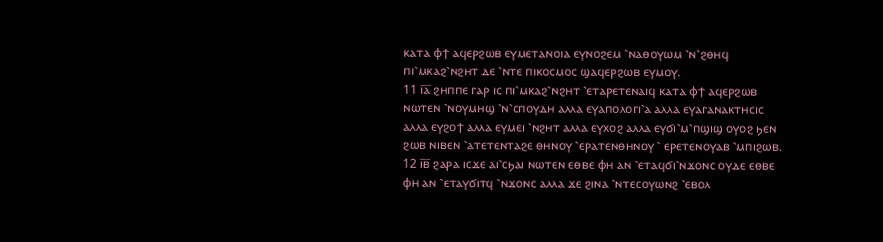ⲕⲁⲧⲁ ⲫϯ ⲁϥⲉⲣϩⲱⲃ ⲉⲩⲙⲉⲧⲁⲛⲟⲓⲁ ⲉⲩⲛⲟϩⲉⲙ ⳿ⲛⲁⲑⲟⲩⲱⲙ ⳿ⲛ⳿ϩⲑⲏϥ ⲡⲓ⳿ⲙⲕⲁϩ⳿ⲛϩⲏⲧ ⲇⲉ ⳿ⲛⲧⲉ ⲡⲓⲕⲟⲥⲙⲟⲥ ϣⲁϥⲉⲣϩⲱⲃ ⲉⲩⲙⲟⲩ.
11 ⲓ̅ⲁ̅ ϩⲏⲡⲡⲉ ⲅⲁⲣ ⲓⲥ ⲡⲓ⳿ⲙⲕⲁϩ⳿ⲛϩⲏⲧ ⳿ⲉⲧⲁⲣⲉⲧⲉⲛⲁⲓϥ ⲕⲁⲧⲁ ⲫϯ ⲁϥⲉⲣϩⲱⲃ ⲛⲱⲧⲉⲛ ⳿ⲛⲟⲩⲙⲏϣ ⳿ⲛ⳿ⲥⲡⲟⲩⲇⲏ ⲁⲗⲗⲁ ⲉⲩⲁⲡⲟⲗⲟⲅⲓ⳿ⲁ ⲁⲗⲗⲁ ⲉⲩⲁⲅⲁⲛⲁⲕⲧⲏⲥⲓⲥ ⲁⲗⲗⲁ ⲉⲩϩⲟϯ ⲁⲗⲗⲁ ⲉⲩⲙⲉⲓ ⳿ⲛϩⲏⲧ ⲁⲗⲗⲁ ⲉⲩⲭⲟϩ ⲁⲗⲗⲁ ⲉⲩϭⲓ⳿ⲙ⳿ⲡϣⲓϣ ⲟⲩⲟϩ ϧⲉⲛ ϩⲱⲃ ⲛⲓⲃⲉⲛ ⳿ⲁⲧⲉⲧⲉⲛⲧⲁϩⲉ ⲑⲏⲛⲟⲩ ⳿ⲉⲣⲁⲧⲉⲛⲑⲏⲛⲟⲩ ⳿ ⲉⲣⲉⲧⲉⲛⲟⲩⲁⲃ ⳿ⲙⲡⲓϩⲱⲃ.
12 ⲓ̅ⲃ̅ ϩⲁⲣⲁ ⲓⲥϫⲉ ⲁⲓ⳿ⲥϧⲁⲓ ⲛⲱⲧⲉⲛ ⲉⲑⲃⲉ ⲫⲏ ⲁⲛ ⳿ⲉⲧⲁϥϭⲓ⳿ⲛϫⲟⲛⲥ ⲟⲩⲇⲉ ⲉⲑⲃⲉ ⲫⲏ ⲁⲛ ⳿ⲉⲧⲁⲩϭⲓⲧϥ ⳿ⲛϫⲟⲛⲥ ⲁⲗⲗⲁ ϫⲉ ϩⲓⲛⲁ ⳿ⲛⲧⲉⲥⲟⲩⲱⲛϩ ⳿ⲉⲃⲟⲗ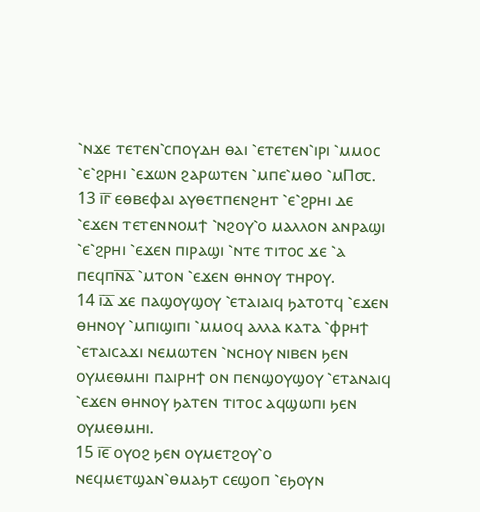⳿ⲛϫⲉ ⲧⲉⲧⲉⲛ⳿ⲥⲡⲟⲩⲇⲏ ⲑⲁⲓ ⳿ⲉⲧⲉⲧⲉⲛ⳿ⲓⲣⲓ ⳿ⲙⲙⲟⲥ ⳿ⲉ⳿ϩⲣⲏⲓ ⳿ⲉϫⲱⲛ ϩⲁⲣⲱⲧⲉⲛ ⳿ⲙⲡⲉ⳿ⲙⲑⲟ ⳿ⲙⲠ⳪.
13 ⲓ̅ⲅ̅ ⲉⲑⲃⲉⲫⲁⲓ ⲁⲩⲑⲉⲧⲡⲉⲛϩⲏⲧ ⳿ⲉ⳿ϩⲣⲏⲓ ⲇⲉ ⳿ⲉϫⲉⲛ ⲧⲉⲧⲉⲛⲛⲟⲙϯ ⳿ⲛϩⲟⲩ⳿ⲟ ⲙⲁⲗⲗⲟⲛ ⲁⲛⲣⲁϣⲓ ⳿ⲉ⳿ϩⲣⲏⲓ ⳿ⲉϫⲉⲛ ⲡⲓⲣⲁϣⲓ ⳿ⲛⲧⲉ ⲧⲓⲧⲟⲥ ϫⲉ ⳿ⲁ ⲡⲉϥⲡⲛ̅ⲁ̅ ⳿ⲙⲧⲟⲛ ⳿ⲉϫⲉⲛ ⲑⲏⲛⲟⲩ ⲧⲏⲣⲟⲩ.
14 ⲓ̅ⲇ̅ ϫⲉ ⲡⲁϣⲟⲩϣⲟⲩ ⳿ⲉⲧⲁⲓⲁⲓϥ ϧⲁⲧⲟⲧϥ ⳿ⲉϫⲉⲛ ⲑⲏⲛⲟⲩ ⳿ⲙⲡⲓϣⲓⲡⲓ ⳿ⲙⲙⲟϥ ⲁⲗⲗⲁ ⲕⲁⲧⲁ ⳿ⲫⲣⲏϯ ⳿ⲉⲧⲁⲓⲥⲁϫⲓ ⲛⲉⲙⲱⲧⲉⲛ ⳿ⲛⲥⲏⲟⲩ ⲛⲓⲃⲉⲛ ϧⲉⲛ ⲟⲩⲙⲉⲑⲙⲏⲓ ⲡⲁⲓⲣⲏϯ ⲟⲛ ⲡⲉⲛϣⲟⲩϣⲟⲩ ⳿ⲉⲧⲁⲛⲁⲓϥ ⳿ⲉϫⲉⲛ ⲑⲏⲛⲟⲩ ϧⲁⲧⲉⲛ ⲧⲓⲧⲟⲥ ⲁϥϣⲱⲡⲓ ϧⲉⲛ ⲟⲩⲙⲉⲑⲙⲏⲓ.
15 ⲓ̅ⲉ̅ ⲟⲩⲟϩ ϧⲉⲛ ⲟⲩⲙⲉⲧϩⲟⲩ⳿ⲟ ⲛⲉϥⲙⲉⲧϣⲁⲛ⳿ⲑⲙⲁϧⲧ ⲥⲉϣⲟⲡ ⳿ⲉϧⲟⲩⲛ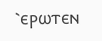⳿ⲉⲣⲱⲧⲉⲛ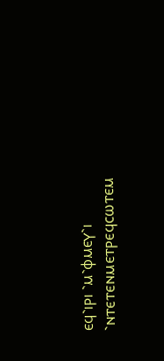ⲉϥ⳿ⲓⲣⲓ ⳿ⲙ⳿ⲫⲙⲉⲩ⳿ⲓ ⳿ⲛⲧⲉⲧⲉⲛⲙⲉⲧⲣⲉϥⲥⲱⲧⲉⲙ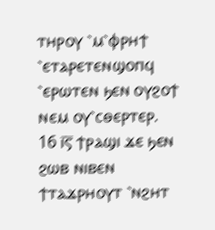ⲧⲏⲣⲟⲩ ⳿ⲙ⳿ⲫⲣⲏϯ ⳿ⲉⲧⲁⲣⲉⲧⲉⲛϣⲟⲡϥ ⳿ⲉⲣⲱⲧⲉⲛ ϧⲉⲛ ⲟⲩϩⲟϯ ⲛⲉⲙ ⲟⲩ⳿ⲥⲑⲉⲣⲧⲉⲣ.
16 ⲓ̅ⲋ̅ ϯⲣⲁϣⲓ ϫⲉ ϧⲉⲛ ϩⲱⲃ ⲛⲓⲃⲉⲛ ϯⲧⲁϫⲣⲏⲟⲩⲧ ⳿ⲛϩⲏⲧ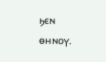ϧⲉⲛ ⲑⲏⲛⲟⲩ.